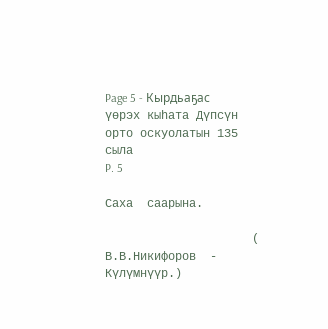Page 5 - Кырдьаҕас үөрэх кыһата Дүпсүн орто оскуолатын 135 сыла
P. 5

Саха  саарына.

                     (  В.В.Никифоров  -  Күлүмнүүр.)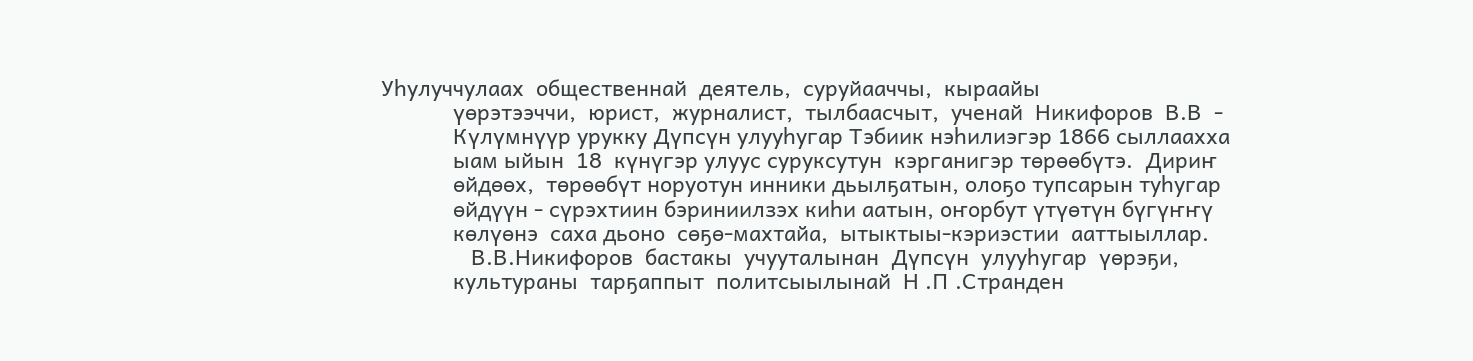Уһулуччулаах  общественнай  деятель,  суруйааччы,  кыраайы
            үөрэтээччи,  юрист,  журналист,  тылбаасчыт,  ученай  Никифоров  В.В  -
            Күлүмнүүр урукку Дүпсүн улууһугар Тэбиик нэһилиэгэр 1866 сыллаахха
            ыам ыйын  18  күнүгэр улуус суруксутун  кэрганигэр төрөөбүтэ.  Дириҥ
            өйдөөх,  төрөөбүт норуотун инники дьылҕатын, олоҕо тупсарын туһугар
            өйдүүн - сүрэхтиин бэриниилзэх киһи аатын, оҥорбут үтүөтүн бүгүҥҥү
            көлүөнэ  саха дьоно  сөҕө-махтайа,  ытыктыы-кэриэстии  ааттыыллар.
               В.В.Никифоров  бастакы  учууталынан  Дүпсүн  улууһугар  үөрэҕи,
            культураны  тарҕаппыт  политсыылынай  Н .П .Странден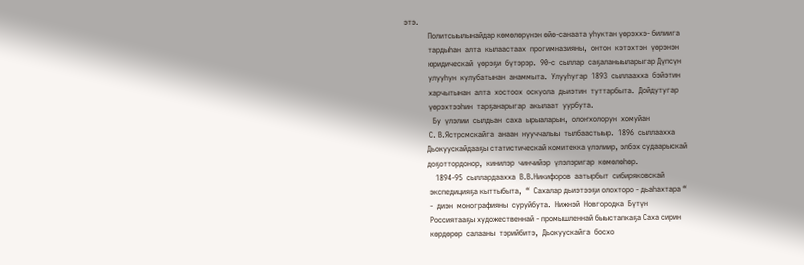этэ.
            Политсыылынайдар көмөлөрүнэн өйө-санаата уһуктан үөрэххэ- билиига
            тардыһан  алта  кылаастаах  прогимназияны,  онтон  кэтэхтэн  үөрэнэн
            юридическай  үөрэҕи  бүтэрэр.  90-с  сыллар  саҕаланыыларыгар Дүпсүн
            улууһун  кулубатынан  анаммыта.  Улууһугар  1893  сыллаахха  бэйэтин
            харчытынан  алта  хостоох  оскуола  дьиэтин  туттарбыта.  Дойдутугар
            үөрэхтээһин  тарҕанарыгар  акылаат  уурбута.
              Бу  үлэлии  сылдьан  саха  ырыаларын,  олоҥхолорун  хомуйан
            С. В.Ястрсмскайга  анаан  нууччалыы  тылбаастыыр.  1896  сыллаахха
           Дьокуускайдааҕы статистическай комитекка үлэлиир, элбэх судаарыскай
           доҕоттордонор,  кинилэр  чинчийэр  үлэлэригар  көмөлөһөр.
               1894-95  сыллардаахха  В.В.Никифоров  аатырбыт  сибиряковскай
            экспедицияҕа кыттыбыта,  “  Сахалар дьиэтээҕи олохторо - дьаһахтара “
            -  диэн  монографияны  суруйбута.  Нижнэй  Новгородка  Бүтүн
            Россиятааҕы художественнай - промышленнай быыстапкаҕа Саха сирин
            көрдөрөр  салааны  тэрийбитэ,  Дьокуускайга  босхо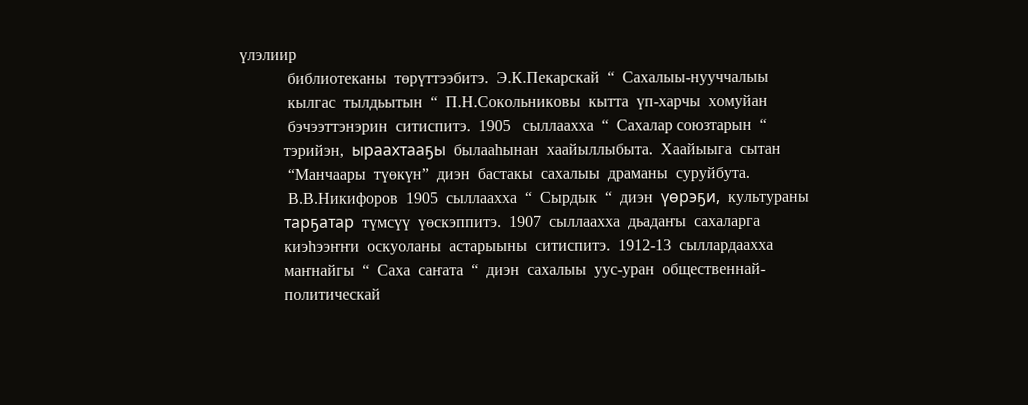үлэлиир
            библиотеканы  төрүттээбитэ.  Э.К.Пекарскай  “  Сахалыы-нууччалыы
            кылгас  тылдьытын  “  П.Н.Сокольниковы  кытта  үп-харчы  хомуйан
            бэчээттэнэрин  ситиспитэ.  1905   сыллаахха  “  Сахалар союзтарын  “
           тэрийэн,  ыраахтааҕы  былааһынан  хаайыллыбыта.  Хаайыыга  сытан
            “Манчаары  түөкүн”  диэн  бастакы  сахалыы  драманы  суруйбута.
            В.В.Никифоров  1905  сыллаахха  “  Сырдык  “  диэн  үөрэҕи,  культураны
           тарҕатар  түмсүү  үөскэппитэ.  1907  сыллаахха  дьадаҥы  сахаларга
           киэһээҥҥи  оскуоланы  астарыыны  ситиспитэ.  1912-13  сыллардаахха
           маҥнайгы  “  Саха  саҥата  “  диэн  сахалыы  уус-уран  общественнай-
           политическай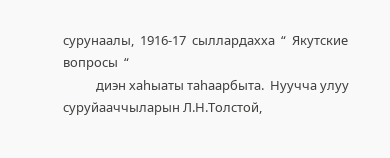сурунаалы,  1916-17  сыллардахха  “  Якутские  вопросы  “
           диэн хаһыаты таһаарбыта.  Нуучча улуу суруйааччыларын Л.Н.Толстой,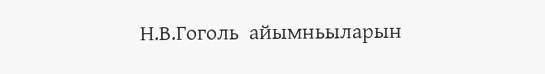Н.В.Гоголь  айымньыларын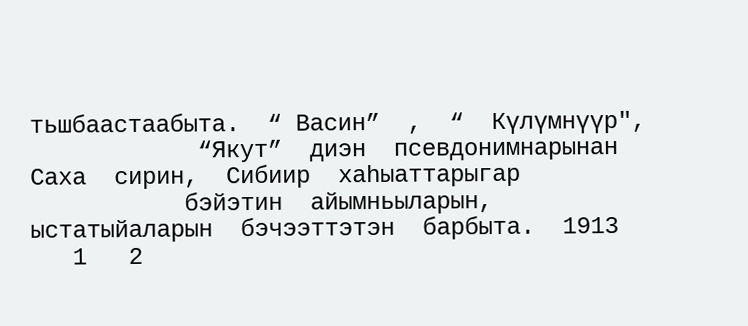тьшбаастаабыта.  “ Васин”  ,  “  Күлүмнүүр",
            “Якут”  диэн  псевдонимнарынан  Саха  сирин,  Сибиир  хаһыаттарыгар
           бэйэтин  айымньыларын,  ыстатыйаларын  бэчээттэтэн  барбыта.  1913
   1   2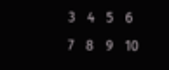3   4   5   6   7   8   9   10